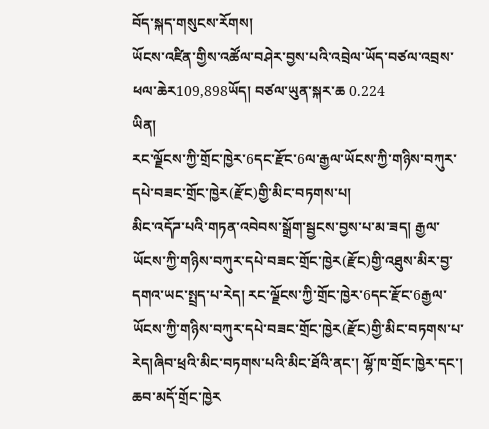བོད་སྐད་གསུངས་རོགས།
ཡོངས་འཛིན་གྱིས་འཚོལ་བཤེར་བྱས་པའི་འབྲེལ་ཡོད་བཙལ་འབྲས་ཕལ་ཆེར109,898ཡོད། བཙལ་ཡུན་སྐར་ཆ 0.224
ཡིན།
རང་ལྗོངས་ཀྱི་གྲོང་ཁྱེར་6དང་རྫོང་6ལ་རྒྱལ་ཡོངས་ཀྱི་གཉིས་བཀུར་དཔེ་བཟང་གྲོང་ཁྱེར(རྫོང)གྱི་མིང་བཏགས་པ།
མིང་འདོཌ་པའི་གཏན་འབེབས་སྒྲོག་སྦྱངས་བྱས་པ་མ་ཟད། རྒྱལ་ཡོངས་ཀྱི་གཉིས་བཀུར་དཔེ་བཟང་གྲོང་ཁྱེར(རྫོང)གྱི་འཐུས་མིར་བྱ་དགའ་ཡང་སྤྲད་པ་རེད། རང་ལྗོངས་ཀྱི་གྲོང་ཁྱེར་6དང་རྫོང་6རྒྱལ་ཡོངས་ཀྱི་གཉིས་བཀུར་དཔེ་བཟང་གྲོང་ཁྱེར(རྫོང)གྱི་མིང་བཏགས་པ་རེད།ཞིབ་ཕྲའི་མིང་བཏགས་པའི་མིང་ཐོའི་ནང་། ལྷོ་ཁ་གྲོང་ཁྱེར་དང་། ཆབ་མདོ་གྲོང་ཁྱེར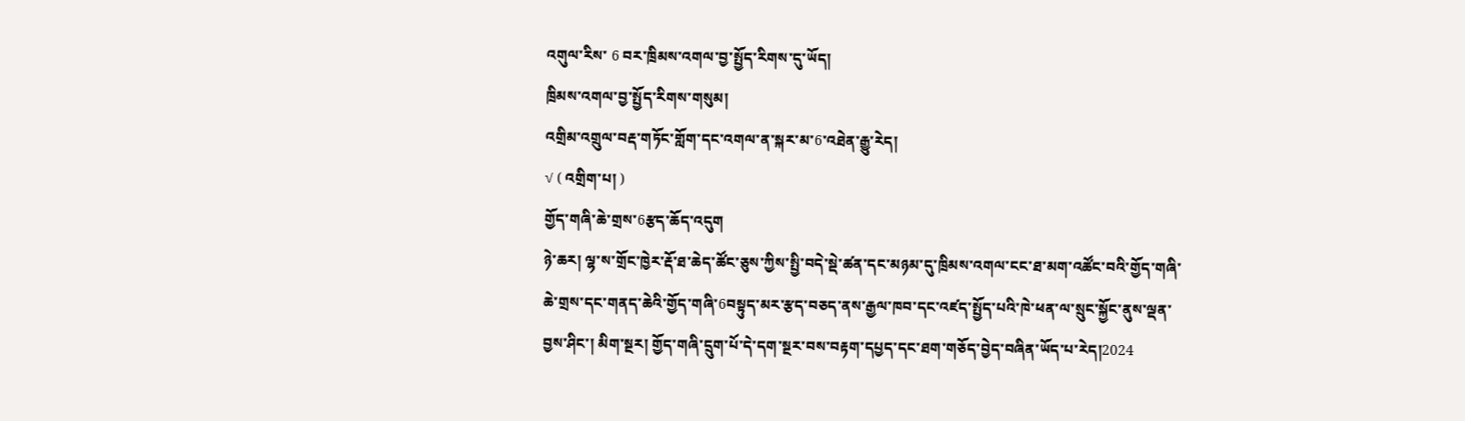འགུལ་རིས་ 6 བར་ཁྲིམས་འགལ་བྱ་སྤྱོད་རིགས་དུ་ཡོད།
ཁྲིམས་འགལ་བྱ་སྤྱོད་རིགས་གསུམ།
འགྲིམ་འགྲུལ་བརྡ་གཏོང་གློག་དང་འགལ་ན་སྐར་མ་6་འཐེན་རྒྱུ་རེད།
√ ( འགྲིག་པ། )
གྱོད་གཞི་ཆེ་གྲས་6རྩད་ཆོད་འདུག
ཉེ་ཆར། ལྷ་ས་གྲོང་ཁྱེར་རྡོ་ཐ་ཆེད་ཚོང་ཅུས་ཀྱིས་སྤྱི་བདེ་སྡེ་ཚན་དང་མཉམ་དུ་ཁྲིམས་འགལ་ངང་ཐ་མག་འཚོང་བའི་གྱོད་གཞི་ཆེ་གྲས་དང་གནད་ཆེའི་གྱོད་གཞི་6བསྟུད་མར་རྩད་བཅད་ནས་རྒྱལ་ཁབ་དང་འཛད་སྤྱོད་པའི་ཁེ་ཕན་ལ་སྲུང་སྐྱོང་ནུས་ལྡན་བྱས་ཤིང་། མིག་སྔར། གྱོད་གཞི་དྲུག་པོ་དེ་དག་སྔར་བས་བརྟག་དཔྱད་དང་ཐག་གཅོད་བྱེད་བཞིན་ཡོད་པ་རེད།2024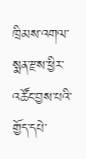ཁྲིམས་འགལ་སྨན་རྫས་ཕྱིར་འཚོང་བྱས་པའི་གྱོད་དཔེ་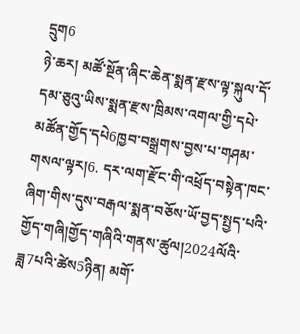དྲུག6
ཉེ་ཆར། མཚོ་སྔོན་ཞིང་ཆེན་སྨན་རྫས་ལྟ་སྐུལ་དོ་དམ་ཅུའུ་ཡིས་སྨན་རྫས་ཁྲིམས་འགལ་གྱི་དཔེ་མཚོན་གྱོད་དཔེ6ཁྱབ་བསྒྲགས་བྱས་པ་གཤམ་གསལ་ལྟར།6. དར་ལག་རྫོང་གི་འཕྲོད་བསྟེན་ཁང་ཞིག་གིས་དུས་བརྒལ་སྨན་བཅོས་ཡོ་བྱད་སྤྱད་པའི་གྱོད་གཞི།གྱོད་གཞིའི་གནས་ཚུལ།2024ལོའི་ཟླ7པའི་ཚེས5ཉིན། མགོ་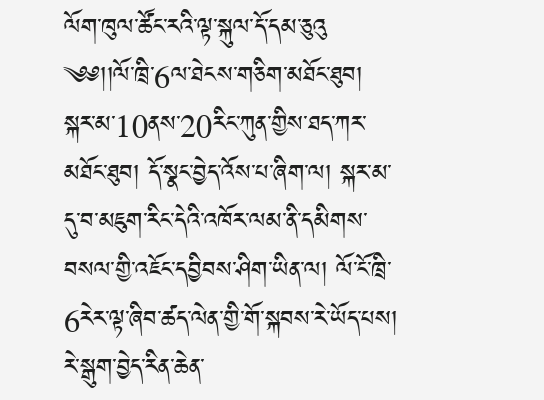ལོག་ཁུལ་ཚོང་རའི་ལྟ་སྐུལ་དོ་དམ་ཅུའུ
༄༅།།ལོ་ཁྲི་6ལ་ཐེངས་གཅིག་མཐོང་ཐུབ།
སྐར་མ་10ནས་20རིང་ཀུན་གྱིས་ཐད་ཀར་མཐོང་ཐུབ། དོ་སྣང་བྱེད་འོས་པ་ཞིག་ལ། སྐར་མ་དུ་བ་མཇུག་རིང་དེའི་འཁོར་ལམ་ནི་དམིགས་བསལ་གྱི་འཇོང་དབྱིབས་ཤིག་ཡིན་ལ། ལོ་ངོ་ཁྲི་6རེར་ལྟ་ཞིབ་ཚད་ལེན་གྱི་གོ་སྐབས་རེ་ཡོད་པས། རེ་སྒུག་བྱེད་རིན་ཆེན་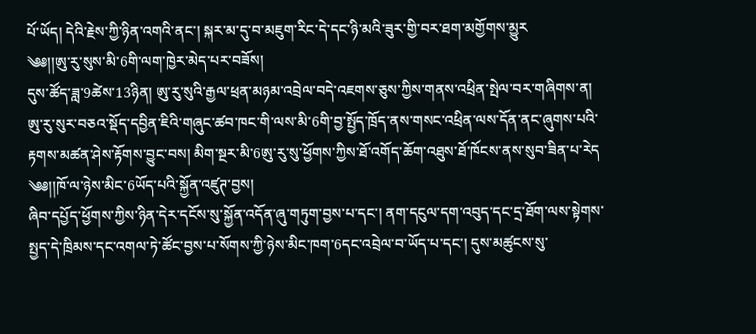པོ་ཡོད། དེའི་རྗེས་ཀྱི་ཉིན་འགའི་ནང་། སྐར་མ་དུ་བ་མཇུག་རིང་དེ་དང་ཉི་མའི་ཟུར་གྱི་བར་ཐག་མགྱོགས་མྱུར
༄༅།།ཨུ་རུ་སུས་མི་6གི་ལག་ཁྱེར་མེད་པར་བཟོས།
དུས་ཚོད་ཟླ་9ཚེས་13ཉིན། ཨུ་རུ་སུའི་རྒྱལ་ཕྲན་མཉམ་འབྲེལ་བདེ་འཇགས་ཅུས་ཀྱིས་གནས་འཕྲིན་སྤེལ་བར་གཞིགས་ན། ཨུ་རུ་སུར་བཅའ་སྡོད་དབྱིན་ཇིའི་གཞུང་ཚབ་ཁང་གི་ལས་མི་6གི་བྱ་སྤྱོད་ཁྲོད་ནས་གསང་འཕྲིན་ལས་དོན་ནང་ཞུགས་པའི་རྟགས་མཚན་ཤེས་རྟོགས་བྱུང་བས། མིག་སྔར་མི་6ཨུ་རུ་སུ་ཕྱོགས་ཀྱིས་ཐོ་འགོད་ཆོག་འཐུས་ཐོ་ཁོངས་ནས་སུབ་ཟིན་པ་རེད
༄༅།།ཁོ་ལ་ཉེས་མིང་6ཡོད་པའི་སྐྱོན་འཛུཊ་བྱས།
ཞིབ་དཔྱོད་ཕྱོགས་ཀྱིས་ཉིན་དེར་དངོས་སུ་སྐྱོན་འདོན་ཞུ་གཏུག་བྱས་པ་དང་། ནག་དངུལ་དག་འབུད་དང་དྲ་ཐོག་ལས་སྟེགས་སྤྱད་དེ་ཁྲིམས་དང་འགལ་ཏེ་ཚོང་བྱས་པ་སོགས་ཀྱི་ཉེས་མིང་ཁག་6དང་འབྲེལ་བ་ཡོད་པ་དང་། དུས་མཚུངས་སུ་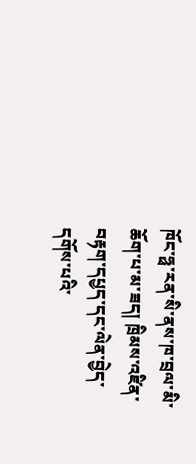ཁོང་ཧྥ་རན་སི་ནས་ཁ་བྲལ་མི་ཆོག་པ་མ་ཟད། ཁྲིམས་འཛིན་བརྟག་དཔྱད་དང་ལེན་བྱེད་དགོས་པའི་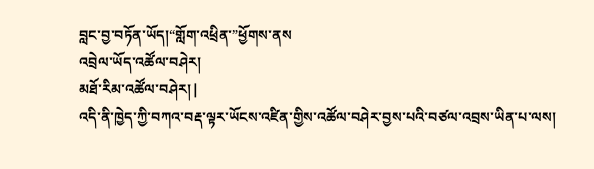བླང་བྱ་བཏོན་ཡོད།“གློག་འཕྲིན་”ཕྱོགས་ནས
འབྲེལ་ཡོད་འཚོལ་བཤེར།
མཐོ་རིམ་འཚོལ་བཤེར། |
འདི་ནི་ཁྱེད་ཀྱི་བཀའ་བརྡ་ལྟར་ཡོངས་འཛིན་གྱིས་འཚོལ་བཤེར་བྱས་པའི་བཙལ་འབྲས་ཡིན་པ་ལས།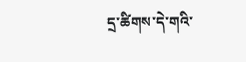དྲ་ཚིགས་དེ་གའི་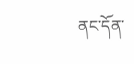ནང་དོན་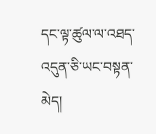དང་ལྟ་ཚུལ་ལ་འཐད་འདུན་ཅི་ཡང་བསྟན་མེད།